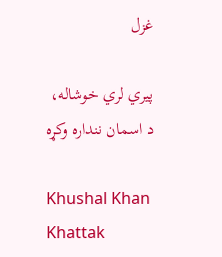غزل

پيري لري خوشاله، د اسمان ننداره وکړه

Khushal Khan Khattak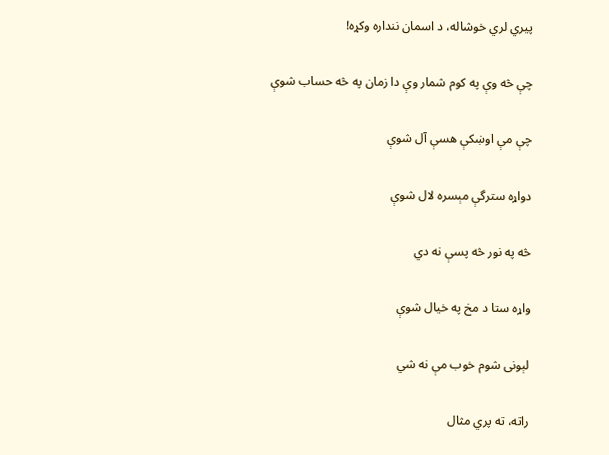پيري لري خوشاله، د اسمان ننداره وکړه!

چې څه وې په کوم شمار وې دا زمان په څه حساب شوې

چې مې اوښکې هسې آل شوې

دواړه سترگې مېسره لال شوې

څه په نور څه پسې نه دي

واړه ستا د مخ په خيال شوې

لېونی شوم خوب مې نه شي

راته، ته پري مثال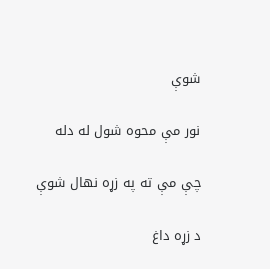شوې

نور مې محوه شول له دله

چې مې ته په زړه نهال شوې

د زړه داغ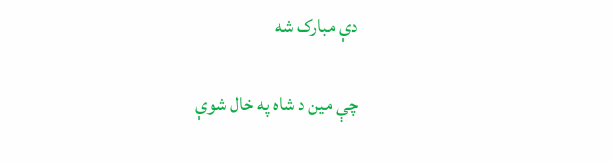دې مبارک شه

چې مين د شاه په خال شوې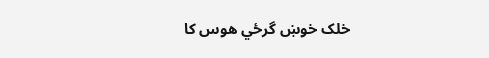خلک خوښ گرځي هوس کا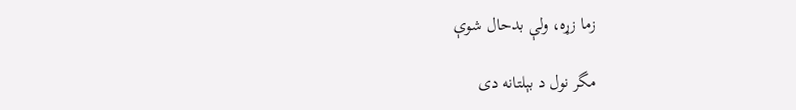زما زړه، ولې بدحال شوې

مگر نول د بېلتانه دی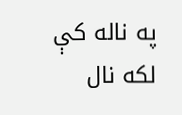په ناله کې لکه نال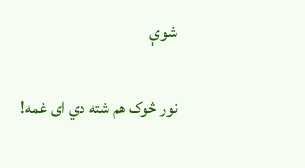شوې

نور څوک هم شته دي ای غمه!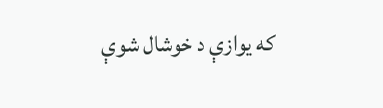که يوازې د خوشال شوې